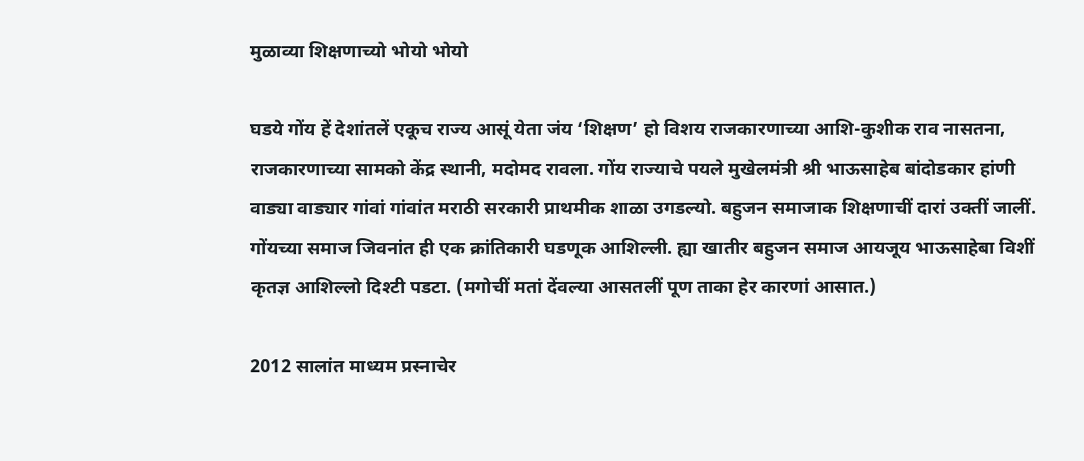मुळाव्या शिक्षणाच्यो भोयो भोयो

घडये गोंय हें देशांतलें एकूच राज्य आसूं येता जंय ‘शिक्षण’ हो विशय राजकारणाच्या आशि-कुशीक राव नासतना, राजकारणाच्या सामको केंद्र स्थानी, मदोमद रावला. गोंय राज्याचे पयले मुखेलमंत्री श्री भाऊसाहेब बांदोडकार हांणी वाड्या वाड्यार गांवां गांवांत मराठी सरकारी प्राथमीक शाळा उगडल्यो. बहुजन समाजाक शिक्षणाचीं दारां उक्तीं जालीं. गोंयच्या समाज जिवनांत ही एक क्रांतिकारी घडणूक आशिल्ली. ह्या खातीर बहुजन समाज आयजूय भाऊसाहेबा विशीं कृतज्ञ आशिल्लो दिश्टी पडटा. (मगोचीं मतां देंवल्या आसतलीं पूण ताका हेर कारणां आसात.)

2012 सालांत माध्यम प्रस्नाचेर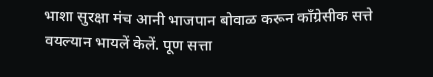भाशा सुरक्षा मंच आनी भाजपान बोवाळ करून काँग्रेसीक सत्ते वयल्यान भायलें केलें. पूण सत्ता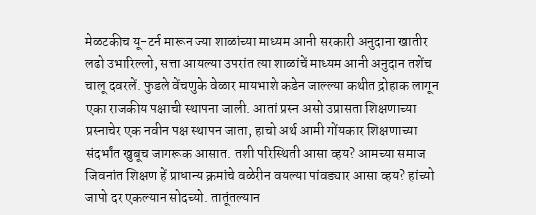मेळटकीच यू-टर्न मारून ज्या शाळांच्या माध्यम आनी सरकारी अनुदाना खातीर लढो उभारिल्लो, सत्ता आयल्या उपरांत त्या शाळांचें माध्यम आनी अनुदान तशेंच चालू दवरलें. फुडले वेंचणुके वेळार मायभाशे कडेन जाल्ल्या कथीत द्रोहाक लागून एका राजकीय पक्षाची स्थापना जाली. आतां प्रस्न असो उप्रासता शिक्षणाच्या प्रस्नाचेर एक नवीन पक्ष स्थापन जाता, हाचो अर्थ आमी गोंयकार शिक्षणाच्या संदर्भांत खुबूच जागरूक आसात. तशी परिस्थिती आसा व्हय? आमच्या समाज जिवनांत शिक्षण हें प्राधान्य क्रमांचे वळेरीन वयल्या पांवड्यार आसा व्हय? हांच्यो जापो दर एकल्यान सोदच्यो. तातूंतल्यान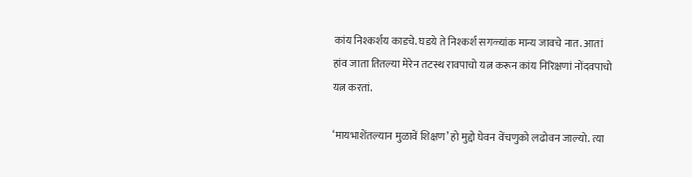कांय निश्कर्शय काडचे. घडये ते निश्कर्श सगळ्यांक मान्य जावचे नात. आतां हांव जाता तितल्या मेरेन तटस्थ रावपाचो यत्न करून कांय निरिक्षणां नोंदवपाचो यत्न करतां.

‘मायभाशेंतल्यान मुळावें शिक्षण’ हो मुद्दो घेवन वेंचणुको लढोवन जाल्यो. त्या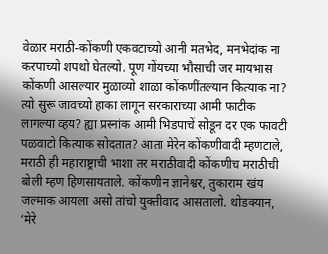वेळार मराठी-कोंकणी एकवटाच्यो आनी मतभेद, मनभेदांक ना करपाच्यो शपथो घेतल्यो. पूण गोंयच्या भौसाची जर मायभास कोंकणी आसल्यार मुळाव्यो शाळा कोंकणींतल्यान कित्याक ना? त्यो सुरू जावच्यो हाका लागून सरकाराच्या आमी फाटीक लागल्या व्हय? ह्या प्रस्नांक आमी भिडपाचें सोडून दर एक फावटी पळवाटो कित्याक सोदतात? आता मेरेन कोंकणीवादी म्हणटाले, मराठी ही महाराष्ट्राची भाशा तर मराठीवादी कोंकणीच मराठीची बोली म्हण हिणसायताले. कोंकणीन ज्ञानेश्वर, तुकाराम खंय जल्माक आयला असो तांचो युक्तीवाद आसतालो. थोडक्यान, ‘मेरे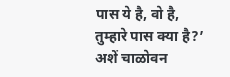पास ये है, वो है, तुम्हारे पास क्या है?’ अशें चाळोवन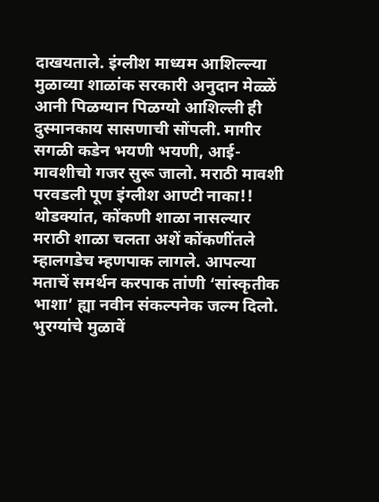दाखयताले. इंग्लीश माध्यम आशिल्ल्या मुळाव्या शाळांक सरकारी अनुदान मेळ्ळें आनी पिळग्यान पिळग्यो आशिल्ली ही दुस्मानकाय सासणाची सोंपली. मागीर सगळी कडेन भयणी भयणी, आई-मावशीचो गजर सुरू जालो. मराठी मावशी परवडली पूण इंग्लीश आण्टी नाका!! थोडक्यांत, कोंकणी शाळा नासल्यार मराठी शाळा चलता अशें कोंकणींतले म्हालगडेच म्हणपाक लागले. आपल्या मताचें समर्थन करपाक तांणी ‘सांस्कृतीक भाशा’ ह्या नवीन संकल्पनेक जल्म दिलो. भुरग्यांचे मुळावें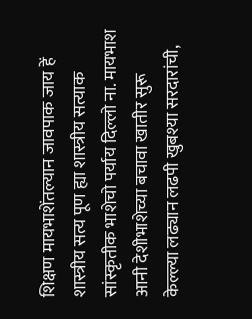शिक्षण मायभाशेंतल्यान जावपाक जाय हें शास्त्रीय सत्य पूण ह्या शास्त्रीय सत्याक सांस्कृतीक भाशेचो पर्याय दिल्लो ना. मायभाश आनी देशीभाशेच्या बचावा खातीर सुरू केल्ल्या लढ्यान लढपी खुबश्या सरदारांची,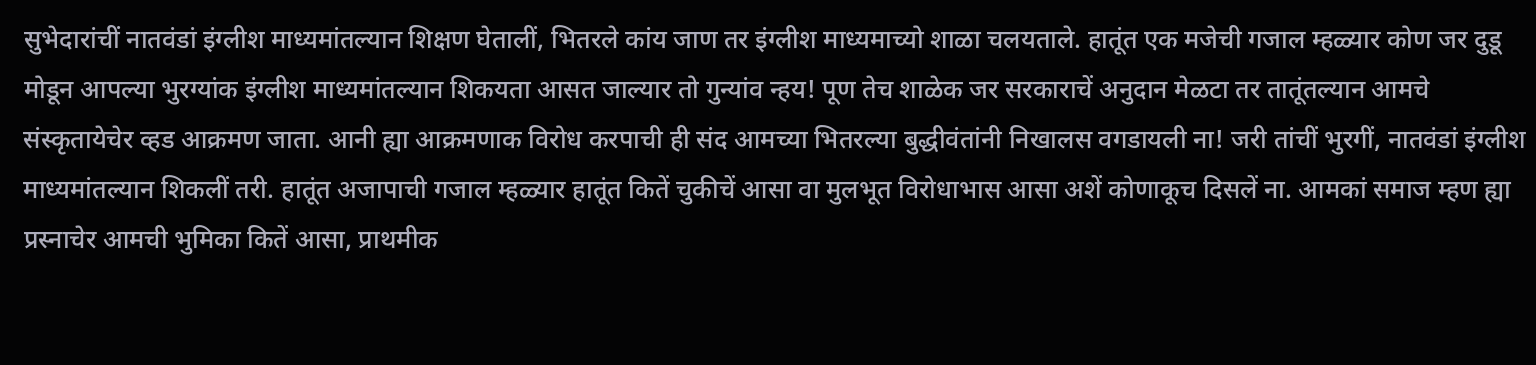सुभेदारांचीं नातवंडां इंग्लीश माध्यमांतल्यान शिक्षण घेतालीं, भितरले कांय जाण तर इंग्लीश माध्यमाच्यो शाळा चलयताले. हातूंत एक मजेची गजाल म्हळ्यार कोण जर दुडू मोडून आपल्या भुरग्यांक इंग्लीश माध्यमांतल्यान शिकयता आसत जाल्यार तो गुन्यांव न्हय! पूण तेच शाळेक जर सरकाराचें अनुदान मेळटा तर तातूंतल्यान आमचे संस्कृतायेचेर व्हड आक्रमण जाता. आनी ह्या आक्रमणाक विरोध करपाची ही संद आमच्या भितरल्या बुद्धीवंतांनी निखालस वगडायली ना! जरी तांचीं भुरगीं, नातवंडां इंग्लीश माध्यमांतल्यान शिकलीं तरी. हातूंत अजापाची गजाल म्हळ्यार हातूंत कितें चुकीचें आसा वा मुलभूत विरोधाभास आसा अशें कोणाकूच दिसलें ना. आमकां समाज म्हण ह्या प्रस्नाचेर आमची भुमिका कितें आसा, प्राथमीक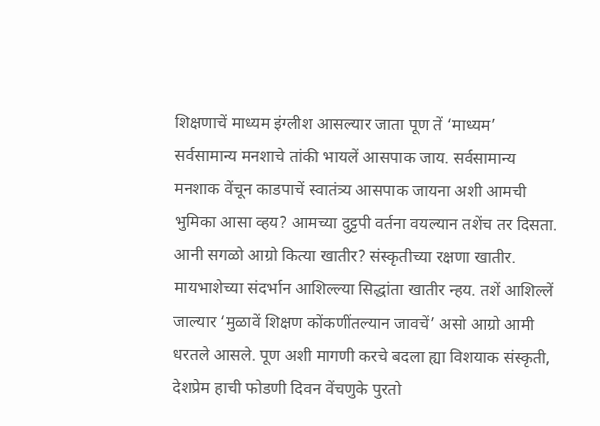शिक्षणाचें माध्यम इंग्लीश आसल्यार जाता पूण तें ‘माध्यम’ सर्वसामान्य मनशाचे तांकी भायलें आसपाक जाय. सर्वसामान्य मनशाक वेंचून काडपाचें स्वातंत्र्य आसपाक जायना अशी आमची भुमिका आसा व्हय? आमच्या दुट्टपी वर्तना वयल्यान तशेंच तर दिसता. आनी सगळो आग्रो कित्या खातीर? संस्कृतीच्या रक्षणा खातीर. मायभाशेच्या संदर्भान आशिल्ल्या सिद्धांता खातीर न्हय. तशें आशिल्लें जाल्यार ‘मुळावें शिक्षण कोंकणींतल्यान जावचें’ असो आग्रो आमी धरतले आसले. पूण अशी मागणी करचे बदला ह्या विशयाक संस्कृती, देशप्रेम हाची फोडणी दिवन वेंचणुके पुरतो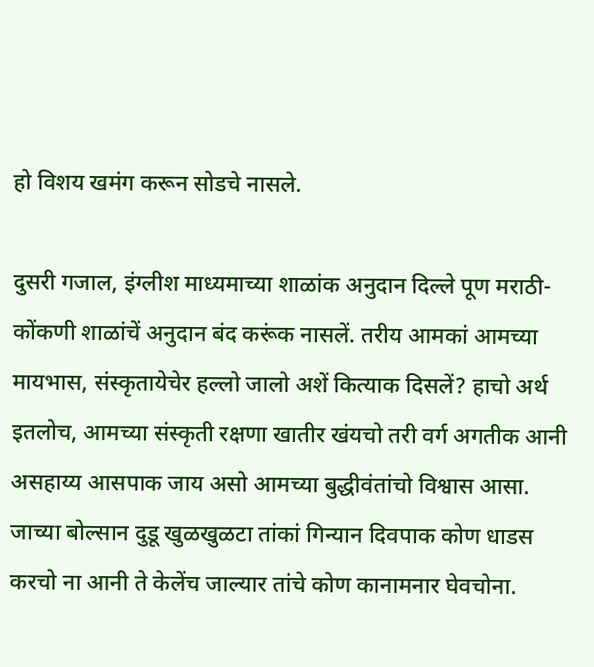हो विशय खमंग करून सोडचे नासले.

दुसरी गजाल, इंग्लीश माध्यमाच्या शाळांक अनुदान दिल्ले पूण मराठी-कोंकणी शाळांचें अनुदान बंद करूंक नासलें. तरीय आमकां आमच्या मायभास, संस्कृतायेचेर हल्लो जालो अशें कित्याक दिसलें? हाचो अर्थ इतलोच, आमच्या संस्कृती रक्षणा खातीर खंयचो तरी वर्ग अगतीक आनी असहाय्य आसपाक जाय असो आमच्या बुद्धीवंतांचो विश्वास आसा. जाच्या बोल्सान दुडू खुळखुळटा तांकां गिन्यान दिवपाक कोण धाडस करचो ना आनी ते केलेंच जाल्यार तांचे कोण कानामनार घेवचोना.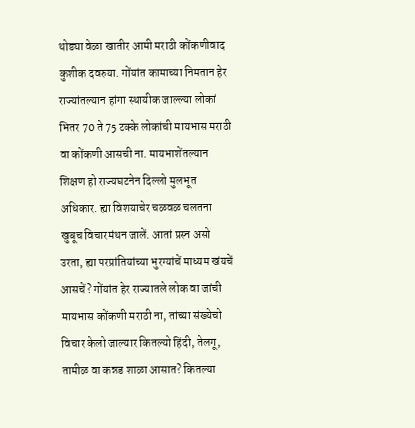थोड्या वेळा खातीर आमी मराठी कोंकणीवाद कुशीक दवरुया. गोंयांत कामाच्या निमतान हेर राज्यांतल्यान हांगा स्थायीक जाल्ल्या लोकां भितर 70 ते 75 टक्के लोकांची मायभास मराठी वा कोंकणी आसची ना. मायभाशेंतल्यान शिक्षण हो राज्यघटनेन दिल्लो मुलभूत अधिकार. ह्या विशयाचेर चळवळ चलतना खुबूच विचारमंथन जालें. आतां प्रस्न असो उरता, ह्या परप्रांतियांच्या भुरग्यांचें माध्यम खंयचें आसचें? गोंयांत हेर राज्यातले लोक वा जांची मायभास कोंकणी मराठी ना, तांच्या संख्येचो विचार केलो जाल्यार कितल्यो हिंदी, तेलगू, तामीळ वा कन्नड शाळा आसात? कितल्या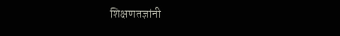शिक्षणतज्ञांनी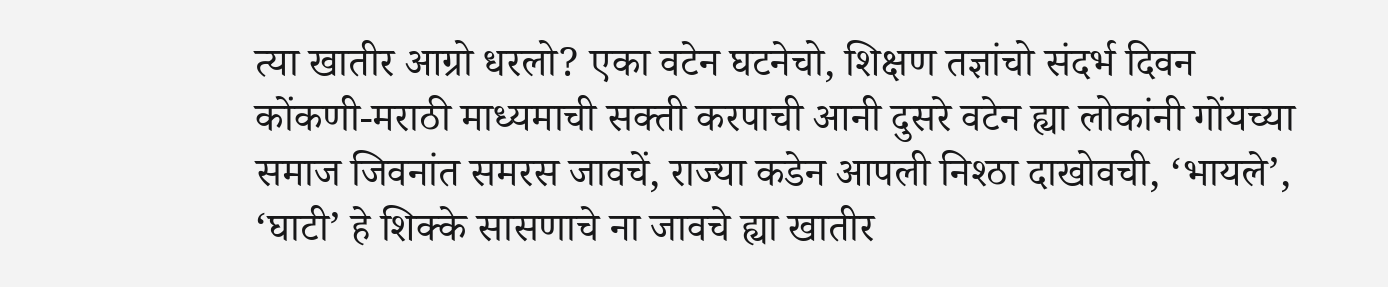त्या खातीर आग्रो धरलो? एका वटेन घटनेचो, शिक्षण तज्ञांचो संदर्भ दिवन कोंकणी-मराठी माध्यमाची सक्ती करपाची आनी दुसरे वटेन ह्या लोकांनी गोंयच्या समाज जिवनांत समरस जावचें, राज्या कडेन आपली निश्ठा दाखोवची, ‘भायले’, ‘घाटी’ हे शिक्के सासणाचे ना जावचे ह्या खातीर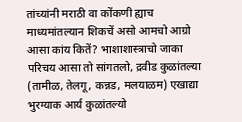तांच्यांनी मराठी वा कोंकणी ह्याच माध्यमांतल्यान शिकचें असो आमचो आग्रो आसा कांय कितें? भाशाशास्त्राचो जाका परिचय आसा तो सांगतलो, द्रवीड कुळांतल्या (तामीळ, तेलगू, कन्नड, मलयाळम) एखाद्या भुरग्याक आर्य कुळांतल्यो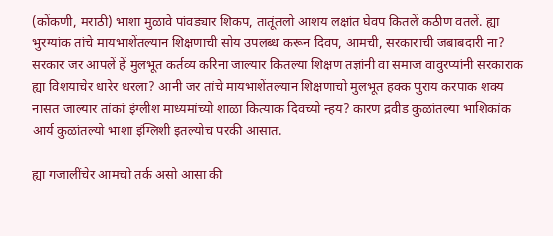(कोंकणी, मराठी) भाशा मुळावे पांवड्यार शिकप, तातूंतलो आशय लक्षांत घेवप कितलें कठीण वतलें. ह्या भुरग्यांक तांचे मायभाशेंतल्यान शिक्षणाची सोय उपलब्ध करून दिवप, आमची, सरकाराची जबाबदारी ना? सरकार जर आपलें हें मुलभूत कर्तव्य करिना जाल्यार कितल्या शिक्षण तज्ञांनी वा समाज वावुरप्यांनी सरकाराक ह्या विशयाचेर धारेर धरला? आनी जर तांचे मायभाशेंतल्यान शिक्षणाचो मुलभूत हक्क पुराय करपाक शक्य नासत जाल्यार तांकां इंग्लीश माध्यमांच्यो शाळा कित्याक दिवच्यो न्हय? कारण द्रवीड कुळांतल्या भाशिकांक आर्य कुळांतल्यो भाशा इंग्लिशी इतल्योच परकी आसात.

ह्या गजालींचेर आमचो तर्क असो आसा की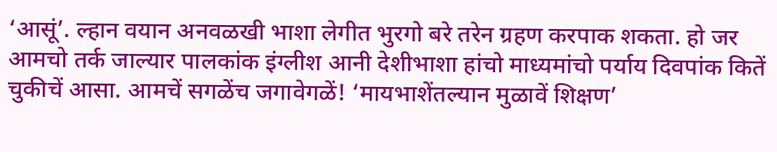‘आसूं’. ल्हान वयान अनवळखी भाशा लेगीत भुरगो बरे तरेन ग्रहण करपाक शकता. हो जर आमचो तर्क जाल्यार पालकांक इंग्लीश आनी देशीभाशा हांचो माध्यमांचो पर्याय दिवपांक कितें चुकीचें आसा. आमचें सगळेंच जगावेगळें! ‘मायभाशेंतल्यान मुळावें शिक्षण’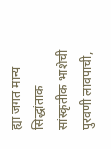ह्या जगत मान्य सिद्धांताक सांस्कृतीक भाशेची पुरवणी लावपाची,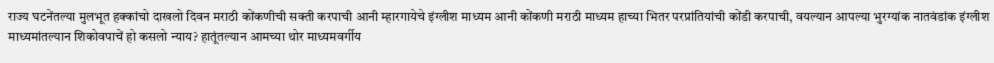राज्य घटनेंतल्या मुलभूत हक्कांचो दाखलो दिवन मराठी कोंकणीची सक्ती करपाची आनी म्हारगायेचे इंग्लीश माध्यम आनी कोंकणी मराठी माध्यम हाच्या भितर परप्रांतियांची कोंडी करपाची, वयल्यान आपल्या भुरग्यांक नातवंडांक इंग्लीश माध्यमांतल्यान शिकोवपाचें हो कसलो न्याय? हातूंतल्यान आमच्या थोर माध्यमवर्गीय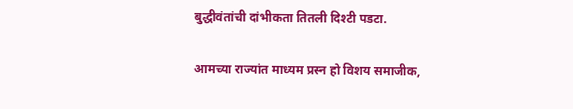बुद्धीवंतांची दांभीकता तितली दिश्टी पडटा.

आमच्या राज्यांत माध्यम प्रस्न हो विशय समाजीक,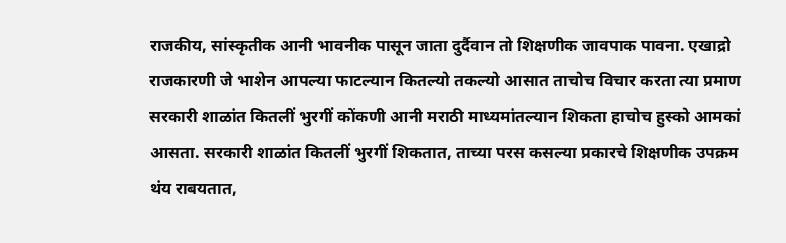राजकीय, सांस्कृतीक आनी भावनीक पासून जाता दुर्दैवान तो शिक्षणीक जावपाक पावना. एखाद्रो राजकारणी जे भाशेन आपल्या फाटल्यान कितल्यो तकल्यो आसात ताचोच विचार करता त्या प्रमाण सरकारी शाळांत कितलीं भुरगीं कोंकणी आनी मराठी माध्यमांतल्यान शिकता हाचोच हुस्को आमकां आसता. सरकारी शाळांत कितलीं भुरगीं शिकतात, ताच्या परस कसल्या प्रकारचे शिक्षणीक उपक्रम थंय राबयतात,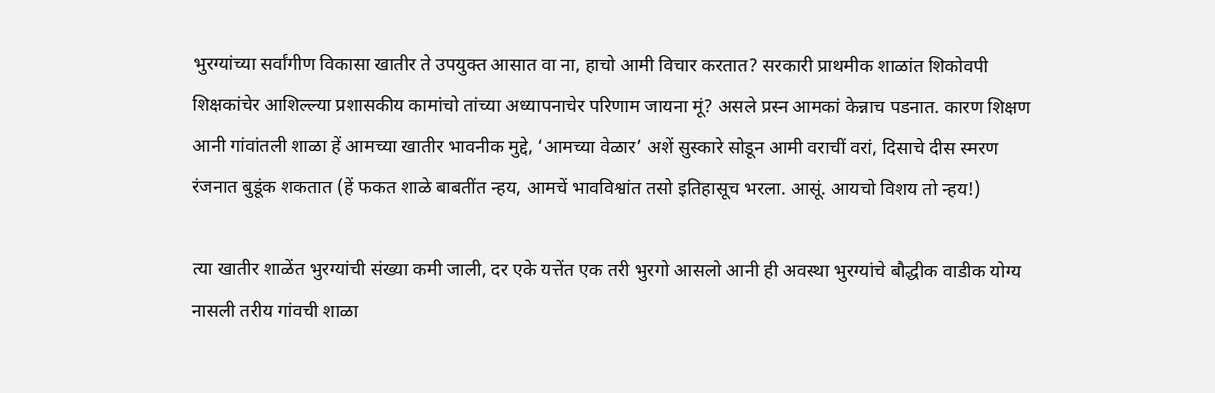भुरग्यांच्या सर्वांगीण विकासा खातीर ते उपयुक्त आसात वा ना, हाचो आमी विचार करतात? सरकारी प्राथमीक शाळांत शिकोवपी शिक्षकांचेर आशिल्ल्या प्रशासकीय कामांचो तांच्या अध्यापनाचेर परिणाम जायना मूं? असले प्रस्न आमकां केन्नाच पडनात. कारण शिक्षण आनी गांवांतली शाळा हें आमच्या खातीर भावनीक मुद्दे, ‘आमच्या वेळार’ अशें सुस्कारे सोडून आमी वराचीं वरां, दिसाचे दीस स्मरण रंजनात बुडूंक शकतात (हें फकत शाळे बाबतींत न्हय, आमचें भावविश्वांत तसो इतिहासूच भरला. आसूं. आयचो विशय तो न्हय!)

त्या खातीर शाळेंत भुरग्यांची संख्या कमी जाली, दर एके यत्तेंत एक तरी भुरगो आसलो आनी ही अवस्था भुरग्यांचे बौद्धीक वाडीक योग्य नासली तरीय गांवची शाळा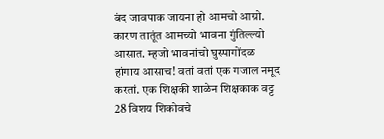बंद जावपाक जायना हो आमचो आग्रो. कारण तातूंत आमच्यो भावना गुंतिल्ल्यो आसात. म्हजो भावनांचो घुस्पागोंदळ हांगाय आसाच! वतां वतां एक गजाल नमूद करतां. एक शिक्षकी शाळेन शिक्षकाक वट्ट 28 विशय शिकोवचे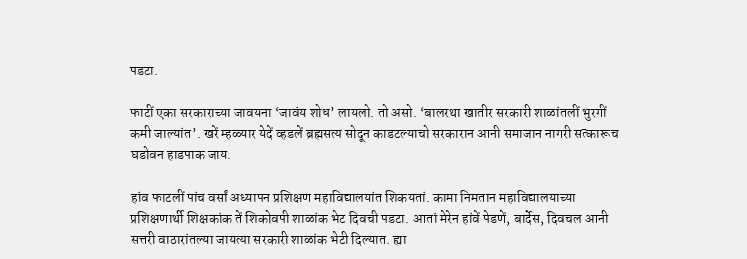पडटा.

फाटीं एका सरकाराच्या जावयना ‘जावंय शोध’ लायलो. तो असो. ‘बालरथा खातीर सरकारी शाळांतलीं भुरगीं कमी जाल्यांत’. खरें म्हळ्यार येदें व्हडलें ब्रह्मसत्य सोदून काडटल्याचो सरकारान आनी समाजान नागरी सत्कारूच घडोवन हाडपाक जाय.

हांव फाटलीं पांच वर्सां अध्यापन प्रशिक्षण महाविद्यालयांत शिकयतां. कामा निमतान महाविद्यालयाच्या प्रशिक्षणार्थी शिक्षकांक तें शिकोवपी शाळांक भेट दिवची पडटा. आतां मेरेन हांवें पेडणें, बार्देस, दिवचल आनी सत्तरी वाठारांतल्या जायत्या सरकारी शाळांक भेटी दिल्यात. ह्या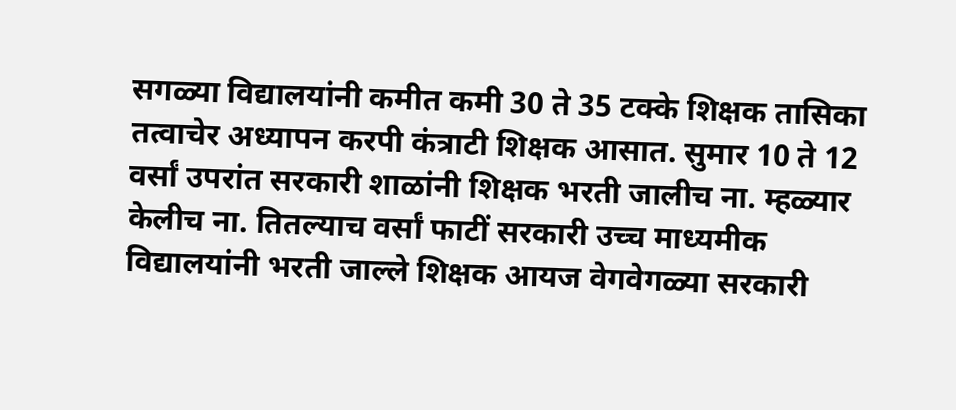सगळ्या विद्यालयांनी कमीत कमी 30 ते 35 टक्के शिक्षक तासिका तत्वाचेर अध्यापन करपी कंत्राटी शिक्षक आसात. सुमार 10 ते 12 वर्सां उपरांत सरकारी शाळांनी शिक्षक भरती जालीच ना. म्हळ्यार केलीच ना. तितल्याच वर्सां फाटीं सरकारी उच्च माध्यमीक विद्यालयांनी भरती जाल्ले शिक्षक आयज वेगवेगळ्या सरकारी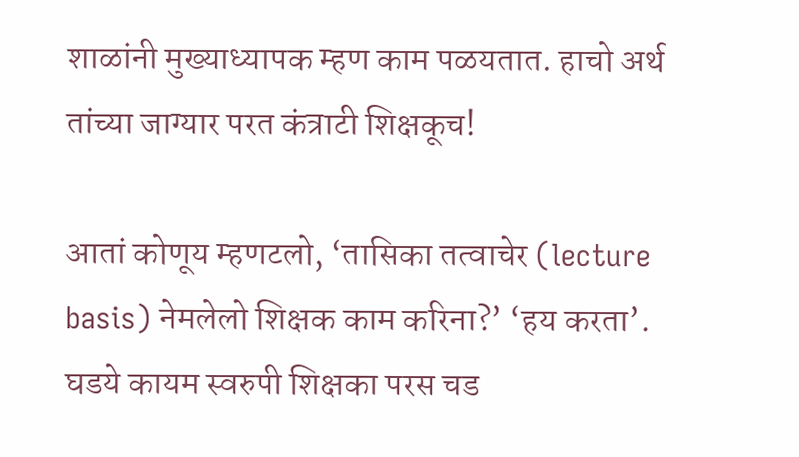शाळांनी मुख्याध्यापक म्हण काम पळयतात. हाचो अर्थ तांच्या जाग्यार परत कंत्राटी शिक्षकूच!

आतां कोणूय म्हणटलो, ‘तासिका तत्वाचेर (lecture basis) नेमलेलो शिक्षक काम करिना?’ ‘हय करता’. घडये कायम स्वरुपी शिक्षका परस चड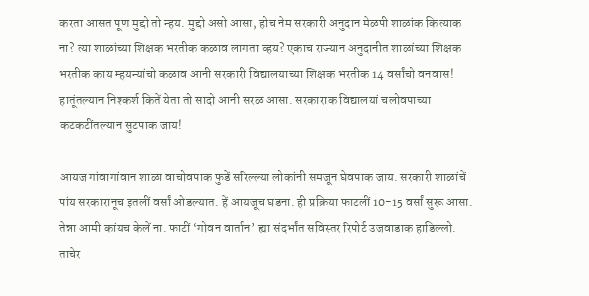करता आसत पूण मुद्दो तो न्हय. मुद्दो असो आसा, होच नेम सरकारी अनुदान मेळपी शाळांक कित्याक ना? त्या शाळांच्या शिक्षक भरतीक कळाव लागता व्हय? एकाच राज्यान अनुदानीत शाळांच्या शिक्षक भरतीक काय म्हयन्यांचो कळाव आनी सरकारी विद्यालयाच्या शिक्षक भरतीक 14 वर्सांचो वनवास! हातूंतल्यान निश्कर्श कितें येता तो सादो आनी सरळ आसा. सरकाराक विद्यालयां चलोवपाच्या कटकटींतल्यान सुटपाक जाय!

आयज गांवागांवान शाळा वाचोवपाक फुडें सरिल्ल्या लोकांनी समजून घेवपाक जाय. सरकारी शाळांचें पांय सरकारानूच इतलीं वर्सां ओडल्यात. हें आयजूच घडना. ही प्रक्रिया फाटलीं 10-15 वर्सां सुरू आसा. तेन्ना आमी कांयच केलें ना. फाटीं ‘गोवन वार्तान’ ह्या संदर्भांत सविस्तर रिपोर्ट उजवाडाक हाडिल्लो. ताचेर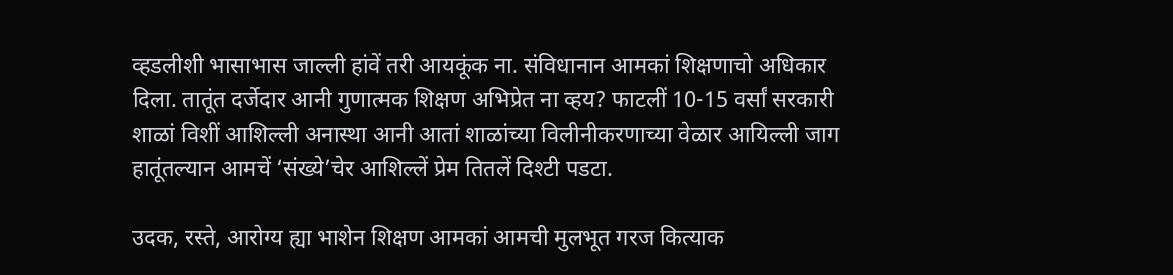व्हडलीशी भासाभास जाल्ली हांवें तरी आयकूंक ना. संविधानान आमकां शिक्षणाचो अधिकार दिला. तातूंत दर्जेदार आनी गुणात्मक शिक्षण अभिप्रेत ना व्हय? फाटलीं 10-15 वर्सां सरकारी शाळां विशीं आशिल्ली अनास्था आनी आतां शाळांच्या विलीनीकरणाच्या वेळार आयिल्ली जाग हातूंतल्यान आमचें ‘संख्ये’चेर आशिल्लें प्रेम तितलें दिश्टी पडटा.

उदक, रस्ते, आरोग्य ह्या भाशेन शिक्षण आमकां आमची मुलभूत गरज कित्याक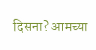दिसना? आमच्या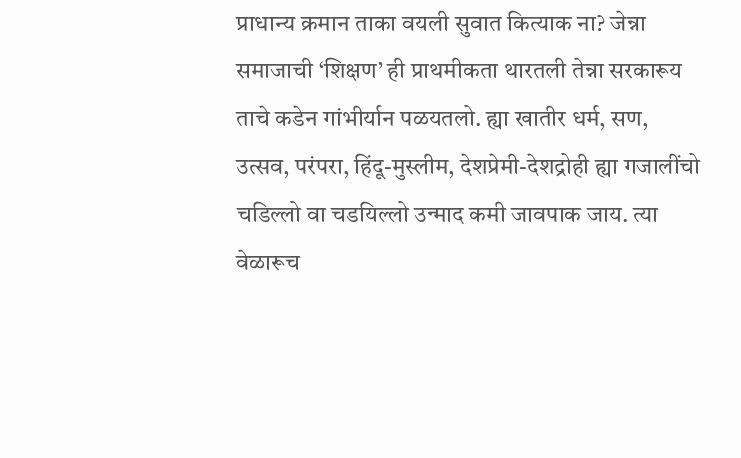प्राधान्य क्रमान ताका वयली सुवात कित्याक ना? जेन्ना समाजाची ‘शिक्षण’ ही प्राथमीकता थारतली तेन्ना सरकारूय ताचे कडेन गांभीर्यान पळयतलो. ह्या खातीर धर्म, सण, उत्सव, परंपरा, हिंदू-मुस्लीम, देशप्रेमी-देशद्रोही ह्या गजालींचो चडिल्लो वा चडयिल्लो उन्माद कमी जावपाक जाय. त्या वेळारूच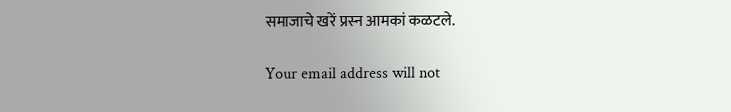समाजाचे खरें प्रस्न आमकां कळटले.

Your email address will not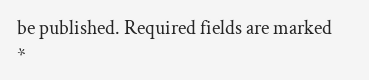be published. Required fields are marked *